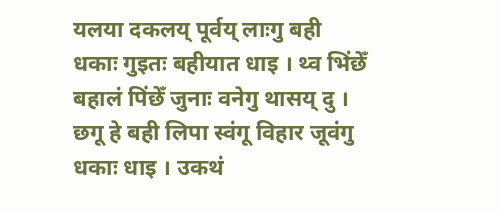यलया दकलय् पूर्वय् लाःगु बही धकाः गुइतः बहीयात धाइ । थ्व भिंछेँ बहालं पिंछेँ जुनाः वनेगु थासय् दु । छगू हे बही लिपा स्वंगू विहार जूवंगु धकाः धाइ । उकथं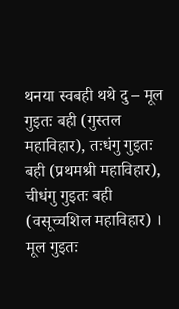थनया स्वबही थथे दु – मूल गुइतः बही (गुस्तल महाविहार), तःधंगु गुइतः बही (प्रथमश्री महाविहार), चीधंगु गुइतः बही (वसूच्चशिल महाविहार) । मूल गुइतः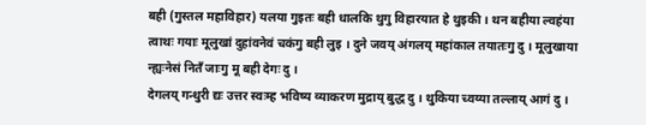बही (गुस्तल महाविहार) यलया गुइतः बही धालकि थुगु विहारयात हे थुइकी । थन बहीया ल्वहंया त्वाथः गयाः मूलुखां दुहांवनेवं चकंगु बही लुइ । दुने जवय् अंगलय् महांकाल तयातःगु दु । मूलुखाया न्ह्यःनेसं नितँ जाःगु मू बही देगः दु ।
देगलय् गन्धुरी द्यः उत्तर स्वःम्ह भविष्य व्याकरण मुद्राय् बुद्ध दु । थुकिया च्वय्या तल्लाय् आगं दु ।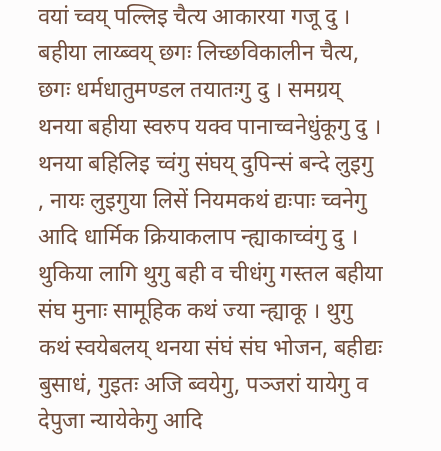वयां च्वय् पल्लिइ चैत्य आकारया गजू दु । बहीया लाय्ब्वय् छगः लिच्छविकालीन चैत्य, छगः धर्मधातुमण्डल तयातःगु दु । समग्रय् थनया बहीया स्वरुप यक्व पानाच्वनेधुंकूगु दु ।
थनया बहिलिइ च्वंगु संघय् दुपिन्सं बन्दे लुइगु , नायः लुइगुया लिसें नियमकथं द्यःपाः च्वनेगु आदि धार्मिक क्रियाकलाप न्ह्याकाच्वंगु दु । थुकिया लागि थुगु बही व चीधंगु गस्तल बहीया संघ मुनाः सामूहिक कथं ज्या न्ह्याकू । थुगु कथं स्वयेबलय् थनया संघं संघ भोजन, बहीद्यः बुसाधं, गुइतः अजि ब्वयेगु, पञ्जरां यायेगु व देपुजा न्यायेकेगु आदि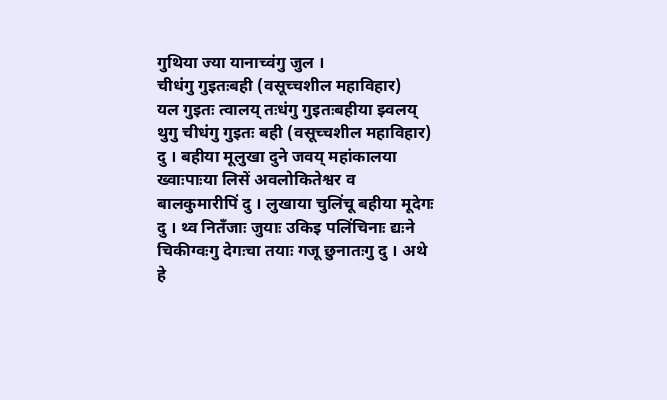गुथिया ज्या यानाच्वंगु जुल ।
चीधंगु गुइतःबही (वसूच्चशील महाविहार)
यल गुइतः त्वालय् तःधंगु गुइतःबहीया झ्वलय् थुगु चीधंगु गुइतः बही (वसूच्चशील महाविहार) दु । बहीया मूलुखा दुने जवय् महांकालया ख्वाःपाःया लिसें अवलोकितेश्वर व बालकुमारीपिं दु । लुखाया चुलिंचू बहीया मूदेगः दु । थ्व नितँजाः जुयाः उकिइ पलिंचिनाः द्यःने चिकीग्वःगु देगःचा तयाः गजू छुनातःगु दु । अथे हे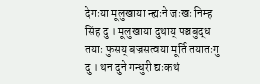देगःया मूलुखाया न्ह्यःने जःखः निम्ह सिंह दु । मूलुखाया दुथाय् पञ्चबुद्ध तयाः फुसय् बज्रसत्वया मूर्ति तयातःगु दु । थन दुने गन्धुरी द्यःकथं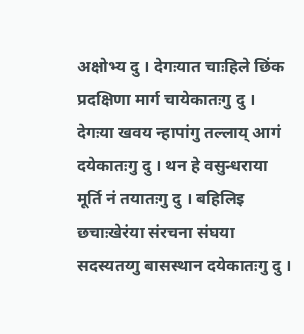अक्षोभ्य दु । देगःयात चाःहिले छिंक प्रदक्षिणा मार्ग चायेकातःगु दु । देगःया खवय न्हापांगु तल्लाय् आगं दयेकातःगु दु । थन हे वसुन्धराया मूर्ति नं तयातःगु दु । बहिलिइ छचाःखेरंया संरचना संघया सदस्यतय्गु बासस्थान दयेकातःगु दु ।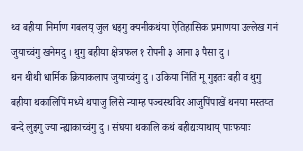थ्व बहीया निर्माण गबलय् जुल धइगु क्यनीकथंया ऐतिहासिक प्रमाणया उल्लेख गनं जुयाच्वंगु खनेमदु । थुगु बहीया क्षेत्रफल १ रोपनी ३ आना ३ पैसा दु ।
थन थीथी धार्मिक क्रियाकलाप जुयाच्वंगु दु । उकिया निंतिं मू गुइतः बही व थुगु बहीया थकालिपिं मध्ये थपाजु लिसे न्याम्ह पञ्चस्थविर आजुपिंपाखें थनया मस्तय्त बन्दे लुइगु ज्या न्ह्याकाच्वंगु दु । संघया थकालि कथं बहीद्यःयाथाय् पाःफयाः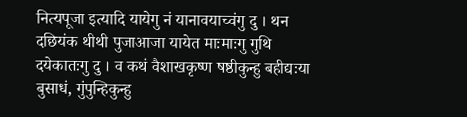नित्यपूजा इत्यादि यायेगु नं यानावयाच्वंगु दु । थन दछियंक थीथी पुजाआजा यायेत माःमाःगु गुथि दयेकातःगु दु । व कथं वैशाखकृष्ण षष्ठीकुन्हु बहीद्यःया बुसाधं, गुंपुन्हिकुन्हु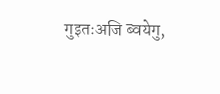गुइतःअजि ब्वयेगु,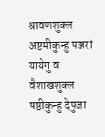श्रावणशुक्ल अष्टमीकुन्हु पञ्जरां यायेगु व वैशाखशुक्ल षष्ठीकुन्हु देपुजा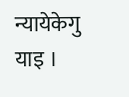न्यायेकेगु याइ ।